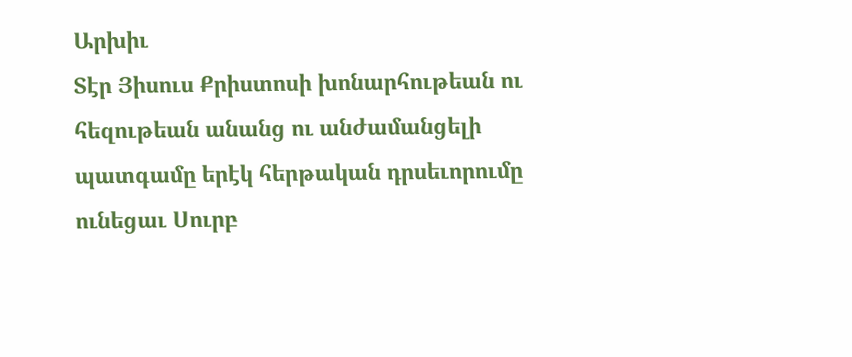Արխիւ
Տէր Յիսուս Քրիստոսի խոնարհութեան ու հեզութեան անանց ու անժամանցելի պատգամը երէկ հերթական դրսեւորումը ունեցաւ Սուրբ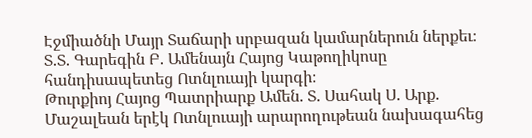Էջմիածնի Մայր Տաճարի սրբազան կամարներուն ներքեւ։ Տ.Տ. Գարեգին Բ. Ամենայն Հայոց Կաթողիկոսը հանդիսապետեց Ոտնլուայի կարգի։
Թուրքիոյ Հայոց Պատրիարք Ամեն. Տ. Սահակ Ս. Արք. Մաշալեան երէկ Ոտնլուայի արարողութեան նախագահեց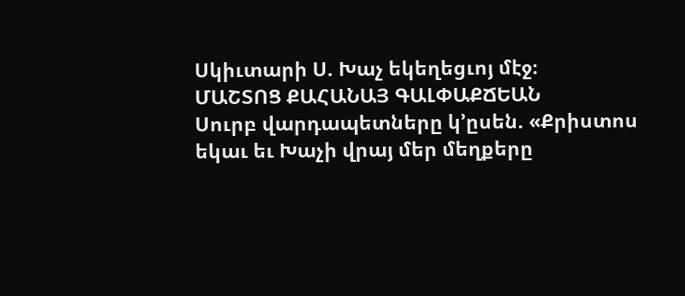Սկիւտարի Ս. Խաչ եկեղեցւոյ մէջ։
ՄԱՇՏՈՑ ՔԱՀԱՆԱՅ ԳԱԼՓԱՔՃԵԱՆ
Սուրբ վարդապետները կ՚ըսեն. «Քրիստոս եկաւ եւ Խաչի վրայ մեր մեղքերը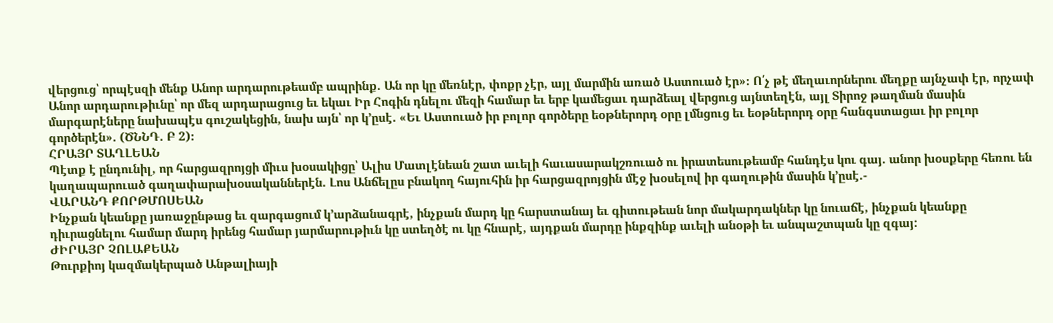վերցուց՝ որպէսզի մենք Անոր արդարութեամբ ապրինք. Ան որ կը մեռնէր, փոքր չէր, այլ մարմին առած Աստուած էր»։ Ո՛չ թէ մեղաւորներու մեղքը այնչափ էր, որչափ Անոր արդարութիւնը՝ որ մեզ արդարացուց եւ եկաւ Իր Հոգին դնելու մեզի համար եւ երբ կամեցաւ դարձեալ վերցուց այնտեղէն, այլ Տիրոջ թաղման մասին մարգարէները նախապէս գուշակեցին, նախ այն՝ որ կ՚ըսէ. «Եւ Աստուած իր բոլոր գործերը եօթներորդ օրը լմնցուց եւ եօթներորդ օրը հանգստացաւ իր բոլոր գործերէն». (ԾՆՆԴ. Բ 2)։
ՀՐԱՅՐ ՏԱՂԼԵԱՆ
Պէտք է ընդունիլ, որ հարցազրոյցի միւս խօսակիցը՝ Ալիս Մատլէնեան շատ աւելի հաւասարակշռուած ու իրատեսութեամբ հանդէս կու գայ. անոր խօսքերը հեռու են կաղապարուած գաղափարախօսականներէն. Լոս Անճելըս բնակող հայուհին իր հարցազրոյցին մէջ խօսելով իր գաղութին մասին կ՚ըսէ.-
ՎԱՐԱՆԴ ՔՈՐԹՄՈՍԵԱՆ
Ինչքան կեանքը յառաջընթաց եւ զարգացում կ՚արձանագրէ, ինչքան մարդ կը հարստանայ եւ գիտութեան նոր մակարդակներ կը նուաճէ, ինչքան կեանքը դիւրացնելու համար մարդ իրենց համար յարմարութիւն կը ստեղծէ ու կը հնարէ, այդքան մարդը ինքզինք աւելի անօթի եւ անպաշտպան կը զգայ:
ԺԻՐԱՅՐ ՉՈԼԱՔԵԱՆ
Թուրքիոյ կազմակերպած Անթալիայի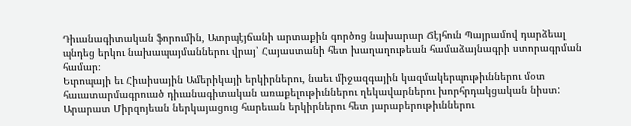Դիւանագիտական ֆորումին, Ատրպէյճանի արտաքին գործոց նախարար Ճէյհուն Պայրամով դարձեալ պնդեց երկու նախապայմաններու վրայ՝ Հայաստանի հետ խաղաղութեան համաձայնագրի ստորագրման համար։
Եւրոպայի եւ Հիւսիսային Ամերիկայի երկիրներու, նաեւ միջազգային կազմակերպութիւններու մօտ հաւատարմագրուած դիւանագիտական առաքելութիւններու ղեկավարներու խորհրդակցական նիստ:
Արարատ Միրզոյեան ներկայացուց հարեւան երկիրներու հետ յարաբերութիւններու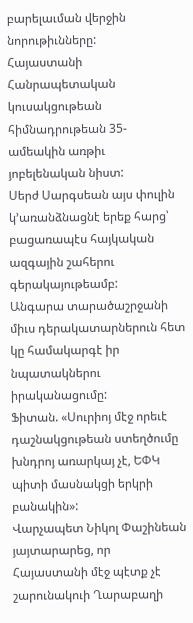բարելաւման վերջին նորութիւնները:
Հայաստանի Հանրապետական կուսակցութեան հիմնադրութեան 35-ամեակին առթիւ յոբելենական նիստ:
Սերժ Սարգսեան այս փուլին կ՚առանձնացնէ երեք հարց՝ բացառապէս հայկական ազգային շահերու գերակայութեամբ:
Անգարա տարածաշրջանի միւս դերակատարներուն հետ կը համակարգէ իր նպատակներու իրականացումը:
Ֆիտան. «Սուրիոյ մէջ որեւէ դաշնակցութեան ստեղծումը խնդրոյ առարկայ չէ, ԵՓԿ պիտի մասնակցի երկրի բանակին»:
Վարչապետ Նիկոլ Փաշինեան յայտարարեց, որ Հայաստանի մէջ պէտք չէ շարունակուի Ղարաբաղի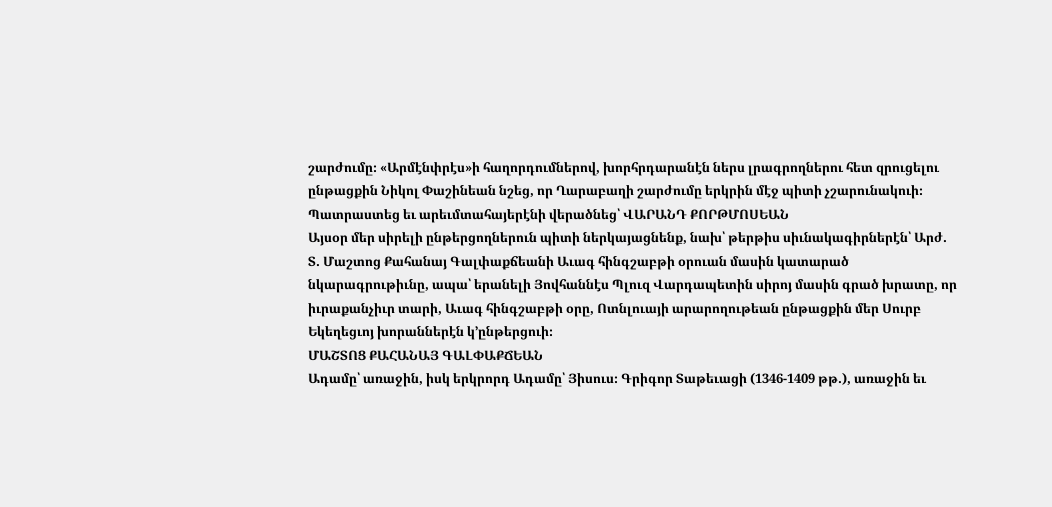շարժումը։ «Արմէնփրէս»ի հաղորդումներով, խորհրդարանէն ներս լրագրողներու հետ զրուցելու ընթացքին Նիկոլ Փաշինեան նշեց, որ Ղարաբաղի շարժումը երկրին մէջ պիտի չշարունակուի։
Պատրաստեց եւ արեւմտահայերէնի վերածնեց՝ ՎԱՐԱՆԴ ՔՈՐԹՄՈՍԵԱՆ
Այսօր մեր սիրելի ընթերցողներուն պիտի ներկայացնենք, նախ՝ թերթիս սիւնակագիրներէն՝ Արժ. Տ. Մաշտոց Քահանայ Գալփաքճեանի Աւագ հինգշաբթի օրուան մասին կատարած նկարագրութիւնը, ապա՝ երանելի Յովհաննէս Պլուզ Վարդապետին սիրոյ մասին գրած խրատը, որ իւրաքանչիւր տարի, Աւագ հինգշաբթի օրը, Ոտնլուայի արարողութեան ընթացքին մեր Սուրբ Եկեղեցւոյ խորաններէն կ՚ընթերցուի։
ՄԱՇՏՈՑ ՔԱՀԱՆԱՅ ԳԱԼՓԱՔՃԵԱՆ
Ադամը՝ առաջին, իսկ երկրորդ Ադամը՝ Յիսուս։ Գրիգոր Տաթեւացի (1346-1409 թթ.), առաջին եւ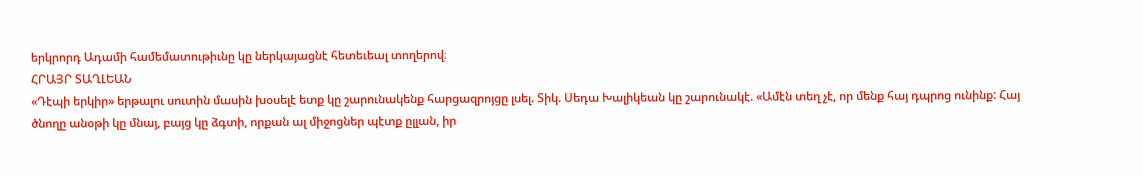երկրորդ Ադամի համեմատութիւնը կը ներկայացնէ հետեւեալ տողերով։
ՀՐԱՅՐ ՏԱՂԼԵԱՆ
«Դէպի երկիր» երթալու սուտին մասին խօսելէ ետք կը շարունակենք հարցազրոյցը լսել. Տիկ. Սեդա Խալիկեան կը շարունակէ. «Ամէն տեղ չէ, որ մենք հայ դպրոց ունինք: Հայ ծնողը անօթի կը մնայ, բայց կը ձգտի, որքան ալ միջոցներ պէտք ըլլան, իր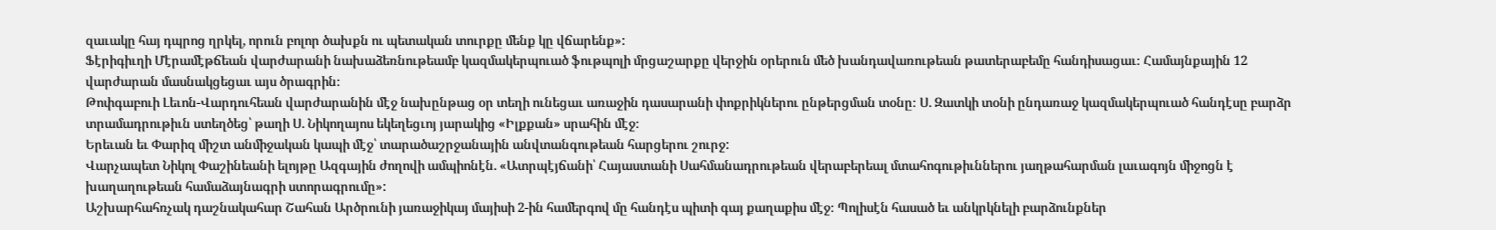զաւակը հայ դպրոց ղրկել, որուն բոլոր ծախքն ու պետական տուրքը մենք կը վճարենք»:
Ֆէրիգիւղի Մէրամէթճեան վարժարանի նախաձեռնութեամբ կազմակերպուած ֆութպոլի մրցաշարքը վերջին օրերուն մեծ խանդավառութեան թատերաբեմը հանդիսացաւ։ Համայնքային 12 վարժարան մասնակցեցաւ այս ծրագրին։
Թոփգաբուի Լեւոն-Վարդուհեան վարժարանին մէջ նախընթաց օր տեղի ունեցաւ առաջին դասարանի փոքրիկներու ընթերցման տօնը։ Ս. Զատկի տօնի ընդառաջ կազմակերպուած հանդէսը բարձր տրամադրութիւն ստեղծեց՝ թաղի Ս. Նիկողայոս եկեղեցւոյ յարակից «Իլքքան» սրահին մէջ։
Երեւան եւ Փարիզ միշտ անմիջական կապի մէջ՝ տարածաշրջանային անվտանգութեան հարցերու շուրջ:
Վարչապետ Նիկոլ Փաշինեանի ելոյթը Ազգային ժողովի ամպիոնէն. «Ատրպէյճանի՝ Հայաստանի Սահմանադրութեան վերաբերեալ մտահոգութիւններու յաղթահարման լաւագոյն միջոցն է խաղաղութեան համաձայնագրի ստորագրումը»:
Աշխարհահռչակ դաշնակահար Շահան Արծրունի յառաջիկայ մայիսի 2-ին համերգով մը հանդէս պիտի գայ քաղաքիս մէջ։ Պոլիսէն հասած եւ անկրկնելի բարձունքներ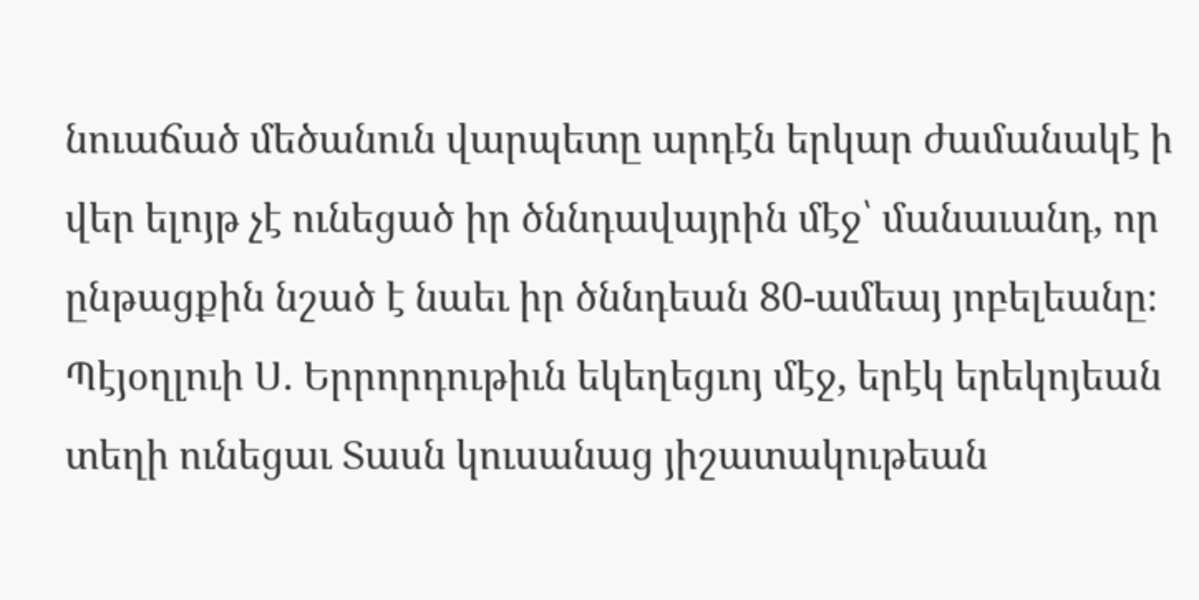նուաճած մեծանուն վարպետը արդէն երկար ժամանակէ ի վեր ելոյթ չէ ունեցած իր ծննդավայրին մէջ՝ մանաւանդ, որ ընթացքին նշած է նաեւ իր ծննդեան 80-ամեայ յոբելեանը։
Պէյօղլուի Ս. Երրորդութիւն եկեղեցւոյ մէջ, երէկ երեկոյեան տեղի ունեցաւ Տասն կուսանաց յիշատակութեան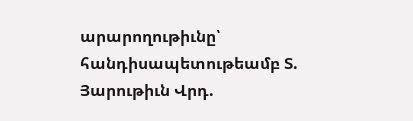արարողութիւնը՝ հանդիսապետութեամբ Տ. Յարութիւն Վրդ.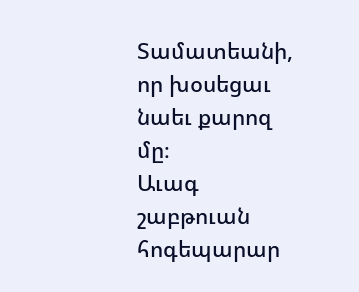Տամատեանի, որ խօսեցաւ նաեւ քարոզ մը։
Աւագ շաբթուան հոգեպարար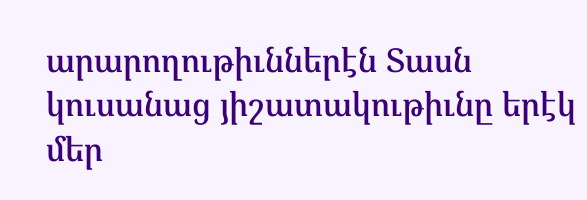արարողութիւններէն Տասն կուսանաց յիշատակութիւնը երէկ մեր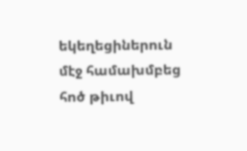եկեղեցիներուն մէջ համախմբեց հոծ թիւով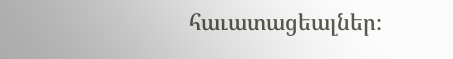հաւատացեալներ։